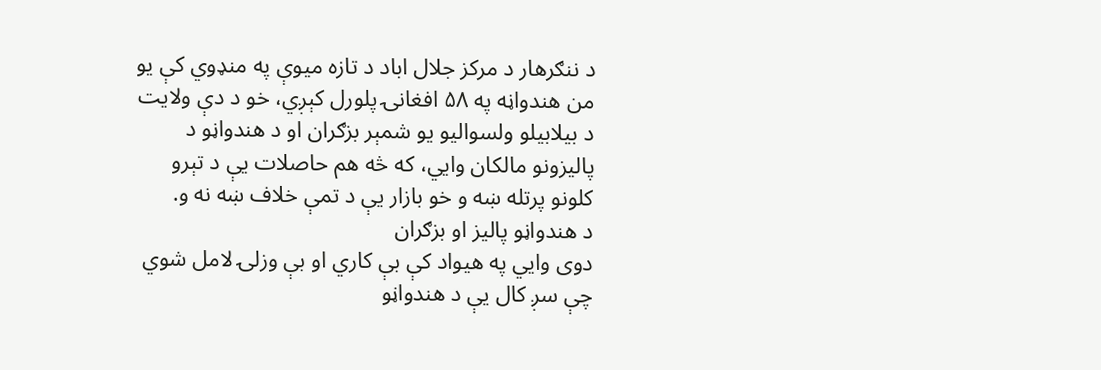د ننګرهار د مرکز جلال اباد د تازه میوې په منډوي کې یو من هندواڼه په ۵۸ افغانۍ پلورل کېږي، خو د دې ولایت د بیلابیلو ولسوالیو یو شمېر بزګران او د هندواڼو د پالیزونو مالکان وایي، که څه هم حاصلات یې د تېرو کلونو پرتله ښه و خو بازار یې د تمې خلاف ښه نه و.
د هندواڼو پالیز او بزګران
دوی وايي په هیواد کې بې کاري او بې وزلۍ لامل شوي چې سږ کال یې د هندواڼو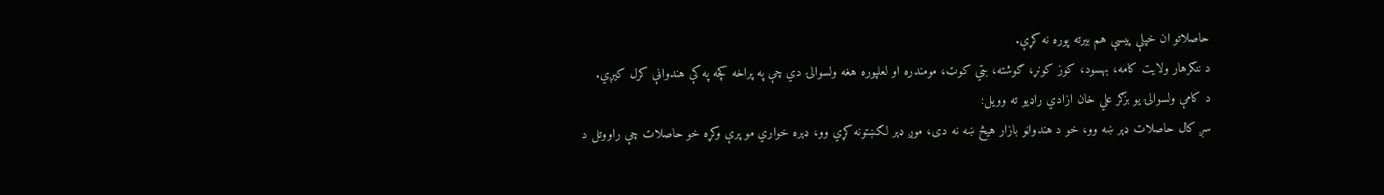حاصلاتو ان خپلې پیسې هم بیرته پوره نه کړې.
د ننګرهار ولایت کامه، بهسود، کوز کونړ، ګوشته، بټي کوټ، مومندره او لعلپوره هغه ولسوالۍ دي چې په پراخه کچه په کې هندواڼې کرل کیږي.
د کامې ولسوالۍ یو بزګر علي خان ازادي راډيو ته وویل:
سږ کال حاصلات ډېر ښه وو، خو د هندواڼو بازار هیڅ ښه نه دی، موږ ډېر لګښتونه کړي وو، ډېره خواري مو پرې وکړه خو حاصلات چې راووتل د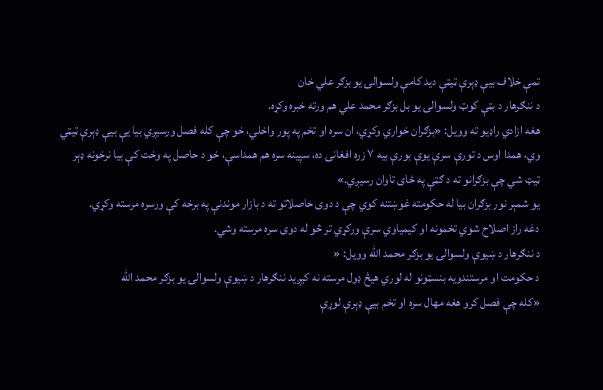تمې خلاف بیې ډېرې ټیټې ديد کامې ولسوالۍ یو بزګر علي خان
د ننګرهار د بټې کوټ ولسوالۍ یو بل بزګر محمد علي هم ورته خبره وکړه.
هغه ازادي راډيو ته وویل: «بزګران خواري وکړي، ان سره او تخم په پور واخلي، خو چې کله فصل ورسیږي بیا یې بیې ډېرې ټيټي وي، همدا اوس د تورې سرې یوې بورې بیه ۷ زره افغانۍ ده، سپینه سره هم همداسې، خو د حاصل په وخت کې بیا نرخونه ډېر ټیټ شي چې بزګرانو ته د ګټې په ځای تاوان رسیږي.»
یو شمېر نور بزګران بیا له حکومته غوښتنه کوي چې د دوی حاصلاتو ته د بازار موندنې په برخه کې ورسره مرسته وکړي.
دغه راز اصلاح شوي تخمونه او کیمیاوي سرې ورکړي تر څو له دوی سره مرسته وشي.
د ننګرهار د ښیوې ولسوالۍ یو بزګر محمد الله وویل: «
د حکومت او مرستندویه بنسټونو له لوري هیڅ ډول مرسته نه کیږيد ننګرهار د ښیوې ولسوالۍ یو بزګر محمد الله
«کله چې فصل کرو هغه مهال سره او تخم بیې ډېرې لوړې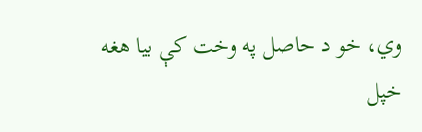وي، خو د حاصل په وخت کې بیا هغه خپل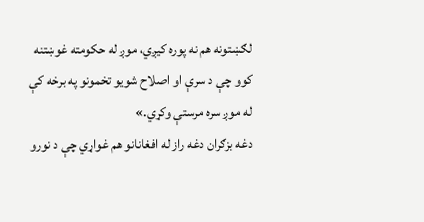لګښتونه هم نه پوره کیږي، موږ له حکومته غوښتنه کوو چې د سرې او اصلاح شویو تخمونو په برخه کې له موږ سره مرستې وکړي.»
دغه بزګران دغه راز له افغانانو هم غواړي چې د نورو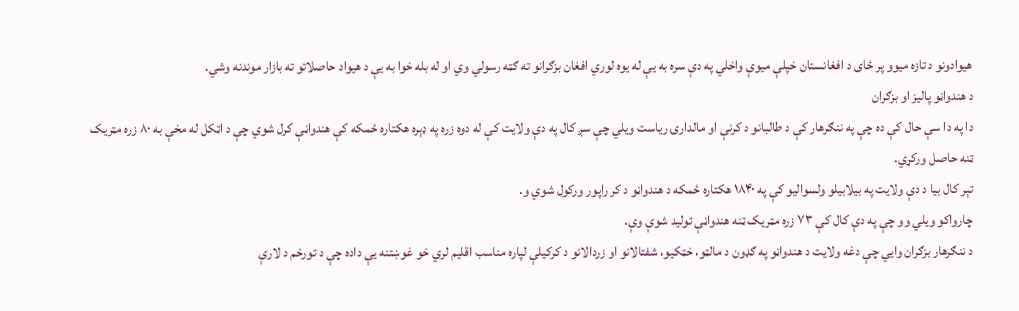هیوادونو د تازه میوو پر ځای د افغانستان خپلې میوې واخلي په دې سره به یې له یوه لوري افغان بزګرانو ته ګټه رسولي وي او له بله خوا به یې د هیواد حاصلاتو ته بازار موندنه وشي.
د هندواڼو پالیز او بزګران
دا په دا سې حال کې ده چې په ننګرهار کې د طالبانو د کرنې او مالدارۍ ریاست ویلي چې سږ کال په دې ولایت کې له دوه زره په ډېره هکتاره ځمکه کې هندواڼې کرل شوي چې د اټکل له مخې به ۸۰ زره مټریک ټنه حاصل ورکړي.
تېر کال بیا د دې ولایت په بیلابیلو ولسوالیو کې په ۱۸۴۰ هکتاره ځمکه د هندواڼو د کر راپور ورکول شوي و.
چارواکو ویلي وو چې په دې کال کې ۷۳ زره مټریک ټنه هندواڼې تولید شوې وې.
د ننګرهار بزګران وايي چې دغه ولایت د هندواڼو په ګډون د مالټو، خټکیو، شفتالانو او زردالانو د کرکیلې لپاره مناسب اقلیم لري خو غوښتنه یې داده چې د تورخم د لارې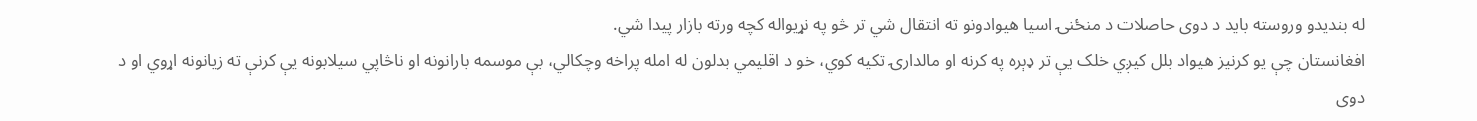له بندیدو وروسته باید د دوی حاصلات د منځنۍ اسیا هیوادونو ته انتقال شي تر څو په نړیواله کچه ورته بازار پیدا شي.
افغانستان چې یو کرنیز هیواد بلل کیږي خلک یې تر ډېره په کرنه او مالدارۍ تکیه کوي، خو د اقلیمي بدلون له امله پراخه وچکالي، بې موسمه بارانونه او ناڅاپي سیلابونه یې کرنې ته زیانونه اړوي او د دوی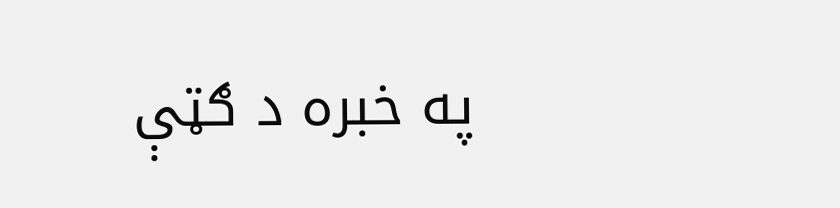په خبره د ګټې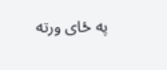په ځای ورته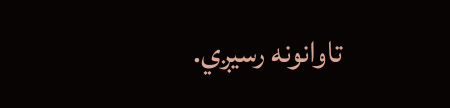تاوانونه رسیږي.